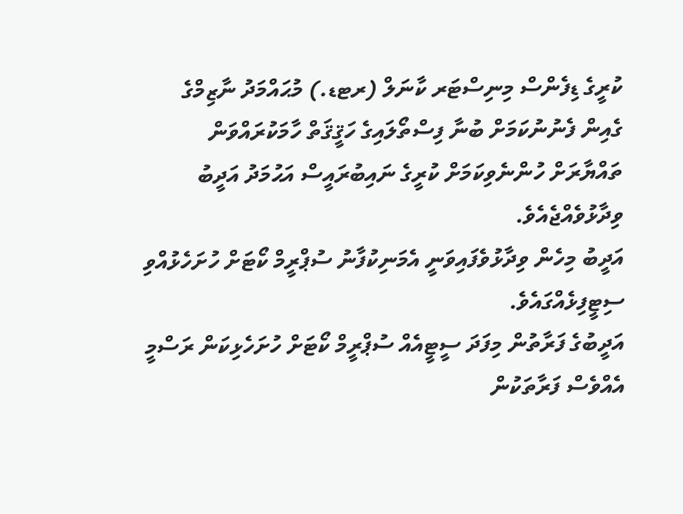ކުރީގެ ޑިފެންސް މިނިސްޓަރ ކާނަލް (ރޓޑ.) މުޙައްމަދު ނާޒިމްގެ ގެއިން ފެނުނުކަމަށް ބުނާ ފިސްތޯލައިގެ ހަޤީޤަތް ހާމަކުރައްވަން ތައްޔާރަށް ހުންނެވިކަމަށް ކުރީގެ ނައިބުރައީސް އަޙުމަދު އަދީބު ވިދާޅުވެއްޖެއެވެ.
އަދީބު މިހެން ވިދާޅުވެފައިވަނީ އެމަނިކުފާނު ސުޕްރީމް ކޯޓަށް ހުށަހެޅުއްވި ސިޓީފިޅެއްގައެވެ.
އަދީބުގެ ފަރާތުން މިފަދަ ސީޓީއެއް ސުޕްރީމް ކޯޓަށް ހުށަހެޅިކަން ރަސްމީ އެއްވެސް ފަރާތަކުން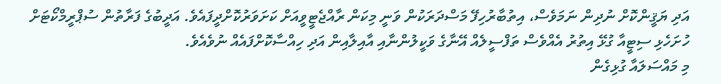އަދި ޔަޤީންކޮށް ނުދިން ނަމަވެސް، އިތުބާރުހިފޭ މަސްދަރަކުން ވަނީ މިކަން ރާއްޖެޓީވީއަށް ކަށަވަރުކޮށްދީފައެވެ. އަދީބުގެ ފަރާތުން ސުޕްރީމްކޯޓަށް ހުށަހެޅި ސިޓީއާ ގުޅޭ އިތުރު އެއްވެސް ތަފްސީލެއް އޭނާގެ ވަކީލުންނާއި އާއިލާއިން އަދި ހިއްސާކޮށްފައެއް ނުވެއެވެ.
މި މައްސަލައާ ގުޅިގެން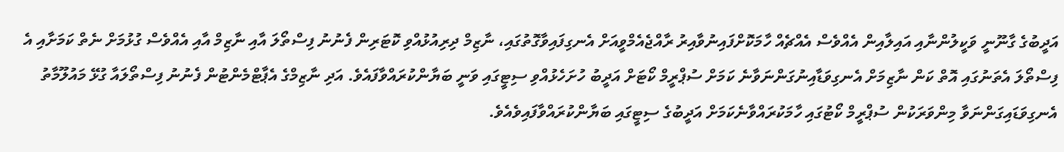އަދީބުގެ ގާނޫނީ ވަކީލުންނާއި އައިލާއިން އެއްވެސް އެއްޗެއް ހާމަކޮށްފައިނުވާއިރު ރާއްޖެއެމްވީއަށް އެނގިފައިވާގޮތުގައި، ނާޒިމް ދިރިއުޅުއްވި ކޮޓަރިން ފެނުނު ފިސްތޯލަ އާއި ނާޒިމް އާއި އެއްވެސް ގުޅުމަށް ނެތް ކަމަށާއި އެ ފިސްތޯލަ އެތަނުގައި އޮތް ކަން ނާޒިމަށް އެނގިވަޑާއިނުގަންނަވާނެ ކަމަށް ސުޕްރީމް ކޯޓަށް އަދީބު ހުށަހެޅުއްވި ސިޓީގައި ވަނީ ބަޔާންކުރައްވާފައެވެ. އަދި ނާޒިމްގެ އެޕާޓްމެންޓުން ފެނުނު ފިސްތޯލައާ ގުޅޭ މައުލޫމާތު އެނގިވަޑައިގަންނަވާ މިންވަރަކުން ސުޕްރީމް ކޯޓުގައި ހާމަކުރައްވާނެކަމަށް އަދީބުގެ ސިޓީގައި ބަޔާންކުރައްވާފައިވެއެވެ.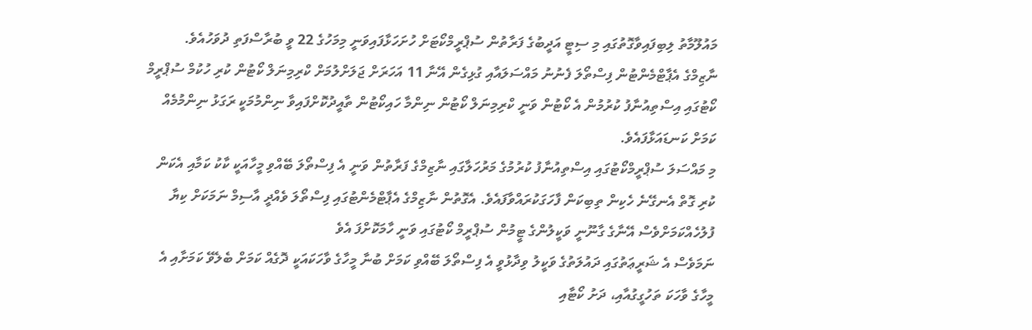މައުލޫމާތު ލިބިފައިވާގޮތުގައި މި ސިޓީ އަދީބުގެ ފަރާތުން ސުޕްރީމްކޯޓަށް ހުށަހަޅާފައިވަނީ މިމަހުގެ 22 ވީ ބުރާސްފަތި ދުވަހުއެވެ.
ނާޒިމްގެ އެޕާޓްމެންޓުން ފިސްތޯލަ ފެނުނު މައްސަލައާއި ގުޅިގެން އޭނާ 11 އަހަރަށް ޖަލަށްލުމަށް ކްރިމިނަލް ކޯޓުން ކުރި ހުކުމް ސުޕްރީމް ކޯޓުގައި އިސްތިއުނާފު ކުރުމުން އެ ކޯޓުން ވަނީ ކްރިމިނަލް ކޯޓުން ނިންމާ ހައިކޯޓުން ތާއީދުކޮށްފައިވާ ނިންމުމަކީ ރަގަޅު ނިންމުމެއް ކަމަށް ކަނޑައަޅާފައެވެ.
މި މައްސަލަ ސުޕްރީމްކޯޓުގައި އިސްތިއުނާފު ކުރުމުގެ މަރުހަލާގައި ނާޒިމްގެ ފަރާތުން ވަނީ އެ ފިސްތޯލަ ބޭއްވި މީހާއަކީ ކާކު ކަމާއި އެކަން ކުރި ގޮތް އެނގޭނެ ހެކިން ތިބިކަން ފާހަގަކުރައްވާފައެވެ. އެގޮތުން ނާޒިމްގެ އެޕާޓްމެންޓުގައި ފިސްތޯލަ ވެއްދީ އާސިމް ނަމަކަށް ކިޔާ ފުލުހެއްކަމަށްވެސް އޭނާގެ ގާނޫނީ ވަކީލުންގެ ޓީމުން ސުޕްރީމް ކޯޓުގައި ވަނީ ހާމަކޮށްފަ އެވެ
ނަމަވެސް އެ ޝަރީޢަތުގައި ދައުލަތުގެ ވަކީލު ވިދާޅުވީ އެ ފިސްތޯލަ ބޭއްވި ކަމަށް ބުނާ މީހާގެ ވާހަކައަކީ ދޮގެއް ކަމަށް ބެލެވޭ ކަމަށާއި އެ މީހާގެ ވާހަކަ ތަހުގީގުއާއި، ދަށު ކޯޓާއި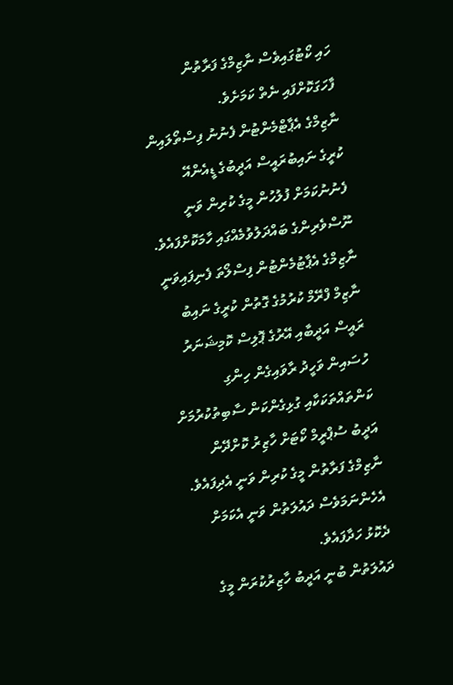ހައި ކޯޓުގައިވެސް ނާޒިމްގެ ފަރާތުން ފާހަގަކޮށްފައި ނެތް ކަމަށެވެ.
ނާޒިމްގެ އެޕާޓްމެންޓުން ފެނުނު ފިސްތޯލައިން ކުރީގެ ނައިބުރައީސް އަދީބުގެ ޑީއެންއޭ ފެނުނުކަމަށް ފުލުހުން މީގެ ކުރިން ވަނީ ނޫސްވެރިންގެ ބައްދަލުވުމެއްގައި ހާމަކޮށްފައެވެ.
ނާޒިމްގެ އެޕާޓުމެންޓުން ފިސްލޯތަ ފެނިފައިވަނީ ނާޒިމް ފްރޭމް ކުރުމުގެ ގޮތުން ކުރީގެ ނައިބު ރައީސް އަދީބާއި އޭރުގެ ޕޮލިސް ކޮމިޝަނަރު ހުސައިން ވަހީދު ރާވައިގެން ހިންގި ކަންތައްތަކަކާއި ގުޅިގެންކަން ސާބިތުކުރުމަށް އަދީބު ސުޕްރީމް ކޯޓަށް ހާޒިރު ކޮށްދޭން ނާޒިމްގެ ފަރާތުން މީގެ ކުރިން ވަނީ އެދިފައެވެ. އެހެންނަމަވެސް ދައުލަތުން ވަނީ އެކަމަށް ދެކޮޅު ހަދާފައެވެ.
ދައުލަތުން ބުނީ އަދީބު ހާޒިރުކުރަން މީގެ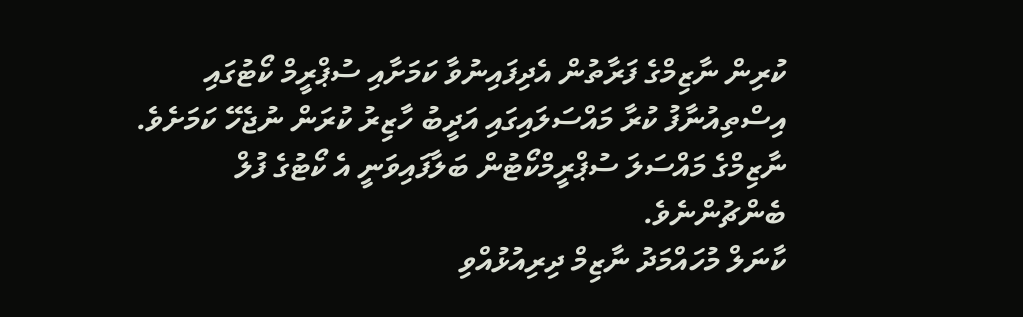ކުރިން ނާޒިމްގެ ފަރާތުން އެދިފައިނުވާ ކަމަށާއި ސުޕްރީމް ކޯޓުގައި އިސްތިއުނާފު ކުރާ މައްސަލައިގައި އަދީބު ހާޒިރު ކުރަން ނުޖެހޭ ކަމަށެވެ.
ނާޒިމްގެ މައްސަލަ ސުޕްރީމްކޯޓުން ބަލާފައިވަނީ އެ ކޯޓުގެ ފުލް ބެންޗުންނެވެ.
ކާނަލް މުހައްމަދު ނާޒިމް ދިރިއުޅުއްވި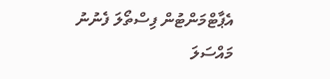އެޕާޓްމަންޓުން ފިސްތޯލަ ފެނުނު މައްސަލަ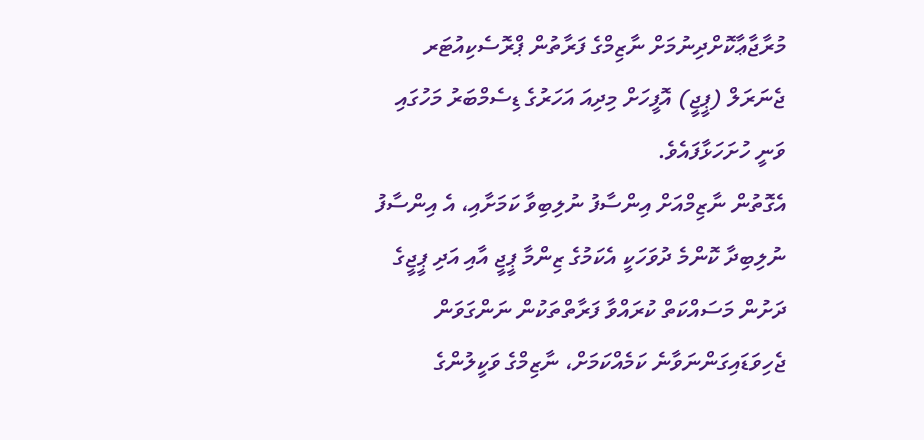މުރާޖާޢާކޮށްދިނުމަށް ނާޒިމްގެ ފަރާތުން ޕްރޮސެކިއުޓަރ ޖެނަރަލް (ޕީޖީ) އޮފީހަށް މިދިއަ އަހަރުގެ ޑިސެމްބަރު މަހުގައި ވަނީ ހުށަހަޅާފައެވެ.
އެގޮތުން ނާޒިމްއަށް އިންސާފު ނުލިބިވާ ކަމަށާއި، އެ އިންސާފު ނުލިބިދާ ކޮންމެ ދުވަހަކީ އެކަމުގެ ޒިންމާ ޕީޖީ އާއި އަދި ޕީޖީގެ ދަށުން މަސައްކަތް ކުރައްވާ ފަރާތްތަކުން ނަންގަވަން ޖެހިވަޑައިގަންނަވާނެ ކަމެއްކަމަށް، ނާޒިމްގެ ވަކީލުންގެ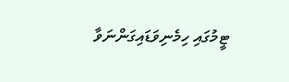ޓީމުގައި ހިމެނިވަޑައިގަންނަވާ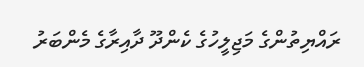ރައްޔިތުންގެ މަޖިލީހުގެ ކެންދޫ ދާއިރާގެ މެންބަރު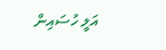އަލީ ހުސައިން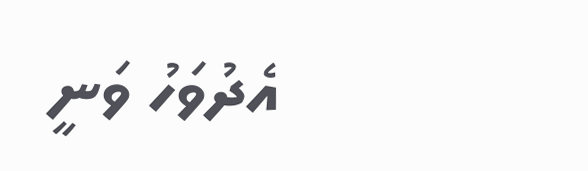އެދުވަހު ވަނީ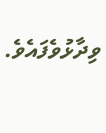ވިދާޅުވެފައެވެ.